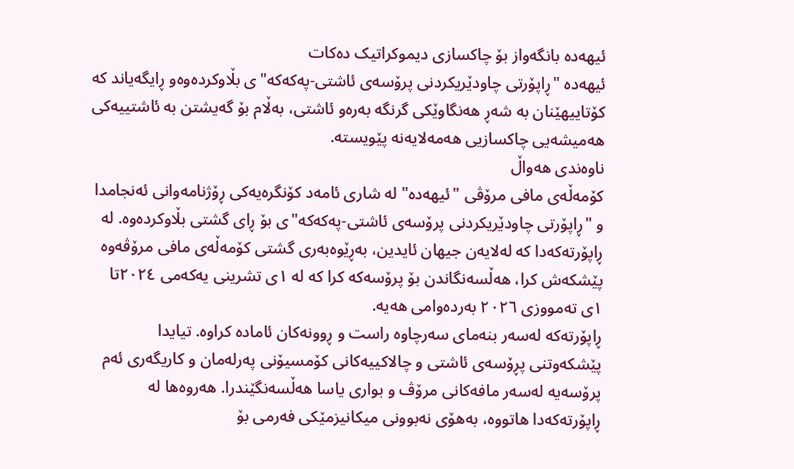ئیهەدە بانگەواز بۆ چاکسازی دیموکراتیک دەکات
ئیهەدە "ڕاپۆرتی چاودێریکردنی پرۆسەی ئاشتی-پەکەکە"ی بڵاوکردەوەو ڕایگەیاند کە کۆتاییهێنان بە شەڕ هەنگاوێکی گرنگە بەرەو ئاشتی، بەڵام بۆ گەیشتن بە ئاشتییەکی هەمیشەیی چاکسازیی هەمەلایەنە پێویستە.
ناوەندی هەواڵ
کۆمەڵەی مافی مرۆڤی "ئیهەدە" لە شاری ئامەد کۆنگرەیەکی ڕۆژنامەوانی ئەنجامدا و "ڕاپۆرتی چاودێریکردنی پرۆسەی ئاشتی-پەکەکە"ی بۆ ڕای گشتی بڵاوکردەوە. لە ڕاپۆرتەکەدا کە لەلایەن جیهان ئایدین، بەڕێوەبەری گشتی کۆمەڵەی مافی مرۆڤەوە پێشکەش کرا، هەڵسەنگاندن بۆ پرۆسەکە کرا کە لە ١ی تشرینی یەکەمی ٢٠٢٤تا ١ی تەمووزی ٢٠٢٦ بەردەوامی هەیە.
ڕاپۆرتەکە لەسەر بنەمای سەرچاوە راست و ڕوونەکان ئامادە کراوە. تیایدا پێشکەوتنی پڕۆسەی ئاشتی و چالاکییەکانی کۆمسیۆنی پەرلەمان و کاریگەری ئەم پرۆسەیە لەسەر مافەکانی مرۆڤ و بواری یاسا هەڵسەنگێندرا. هەروەها لە ڕاپۆرتەکەدا هاتووە، بەهۆی نەبوونی میکانیزمێکی فەرمی بۆ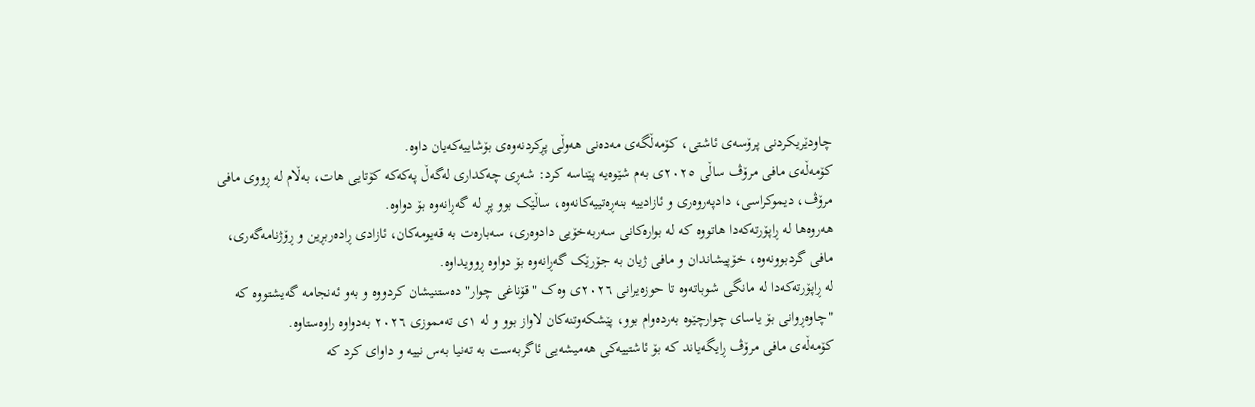چاودێریکردنی پرۆسەی ئاشتی، کۆمەڵگەی مەدەنی هەوڵی پڕکردنەوەی بۆشاییەکەیان داوە.
کۆمەڵەی مافی مرۆڤ ساڵی ٢٠٢٥ی بەم شێوەیە پێناسە کرد: شەڕی چەکداری لەگەڵ پەکەکە کۆتایی هات، بەڵام لە ڕووی مافی مرۆڤ، دیموکراسی، دادپەروەری و ئازادییە بنەڕەتییەکانەوە، ساڵێک بوو پڕ لە گەڕانەوە بۆ دواوە.
هەروەها لە ڕاپۆرتەکەدا هاتووە کە لە بوارەکانی سەربەخۆیی دادوەری، سەبارەت بە قەیومەکان، ئازادی ڕادەربڕین و ڕۆژنامەگەری، مافی گردبوونەوە، خۆپیشاندان و مافی ژیان بە جۆرێک گەڕانەوە بۆ دواوە ڕوویداوە.
لە ڕاپۆرتەکەدا لە مانگی شوباتەوە تا حوزەیرانی ٢٠٢٦ی وەک "قۆناغی چوار" دەستنیشان کردووە و بەو ئەنجامە گەیشتووە کە "چاوەڕوانی بۆ یاسای چوارچێوە بەردەوام بوو، پێشکەوتنەکان لاواز بوو و لە ١ی تەمموزی ٢٠٢٦ بەدواوە راوەستاوە.
کۆمەڵەی مافی مرۆڤ ڕایگەیاند کە بۆ ئاشتییەکی هەمیشەیی ئاگربەست بە تەنیا بەس نییە و داوای کرد کە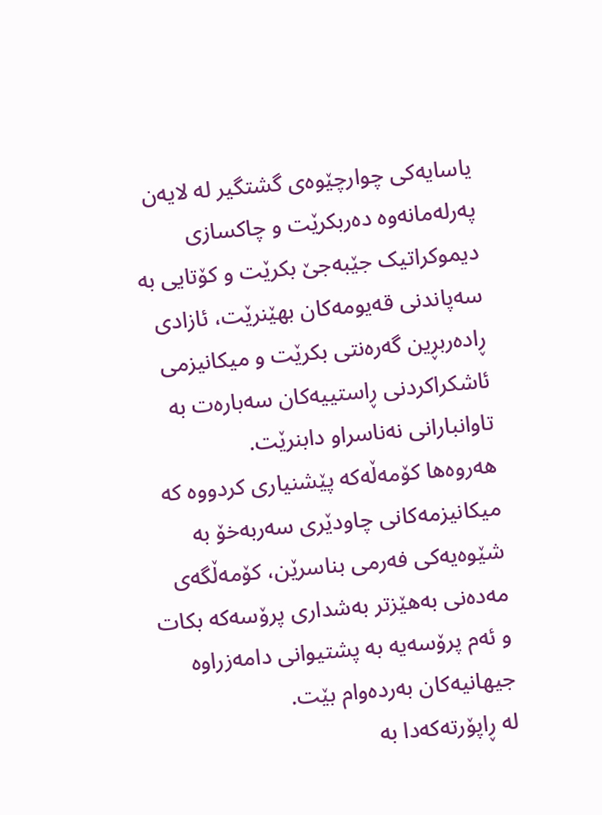یاسایەکی چوارچێوەی گشتگیر لە لایەن پەرلەمانەوە دەربکرێت و چاکسازی دیموکراتیک جێبەجێ بکرێت و کۆتایی بە سەپاندنی قەیومەکان بهێنرێت، ئازادی ڕادەربڕین گەرەنتی بکرێت و میکانیزمی ئاشکراکردنی ڕاستییەکان سەبارەت بە تاوانبارانی نەناسراو دابنرێت.
هەروەها کۆمەڵەکە پێشنیاری کردووە کە میکانیزمەکانی چاودێری سەربەخۆ بە شێوەیەکی فەرمی بناسرێن، کۆمەڵگەی مەدەنی بەهێزتر بەشداری پرۆسەکە بکات و ئەم پرۆسەیە بە پشتیوانی دامەزراوە جیهانیەکان بەردەوام بێت.
لە ڕاپۆرتەکەدا بە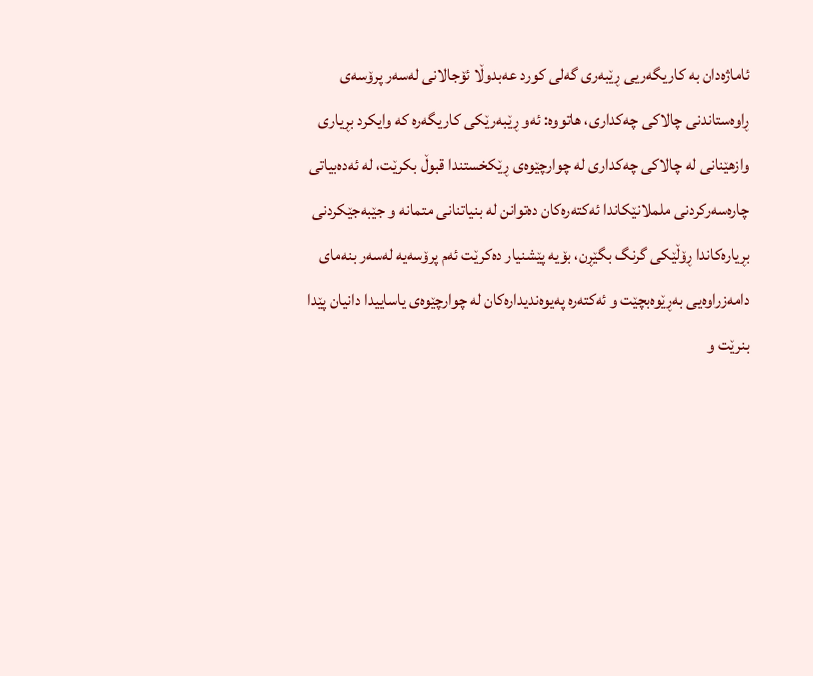ئاماژەدان بە کاریگەریی ڕێبەری گەلی کورد عەبدوڵا ئۆجالانی لەسەر پرۆسەی ڕاوەستاندنی چالاکی چەکداری، هاتووە: ئەو ڕێبەرێكی کاریگەرە کە وایکرد بڕیاری وازهێنانی لە چالاکی چەکداری لە چوارچێوەی ڕێکخستندا قبوڵ بکرێت، لە ئەدەبیاتی چارەسەرکردنی ململانێکاندا ئەکتەرەکان دەتوانن لە بنیاتنانی متمانە و جێبەجێکردنی بڕیارەکاندا ڕۆڵێکی گرنگ بگێڕن، بۆیە پێشنیار دەکرێت ئەم پرۆسەیە لەسەر بنەمای دامەزراوەیی بەڕێوەبچێت و ئەکتەرە پەیوەندیدارەکان لە چوارچێوەی یاساییدا دانیان پێدا بنرێت و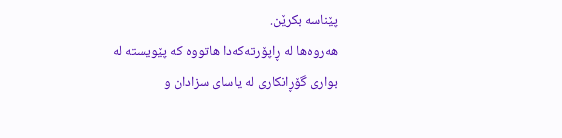پێناسە بکرێن.
هەروەها لە ڕاپۆرتەکەدا هاتووە کە پێویستە لە بواری گۆڕانکاری لە یاسای سزادان و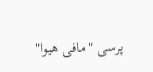پرسی "مافی هیوا"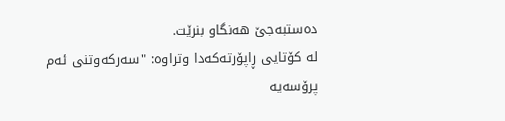دەستبەجێ هەنگاو بنرێت.
لە کۆتایی ڕاپۆرتەکەدا وتراوە: "سەرکەوتنی ئەم پرۆسەیە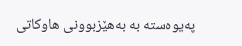پەیوەستە بە بەهێزبوونی هاوکاتی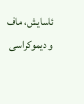ئاسایش، ماف و دیموکراسی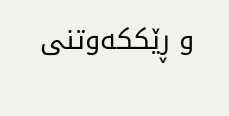و ڕێککەوتنی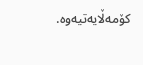کۆمەڵایەتیەوە.